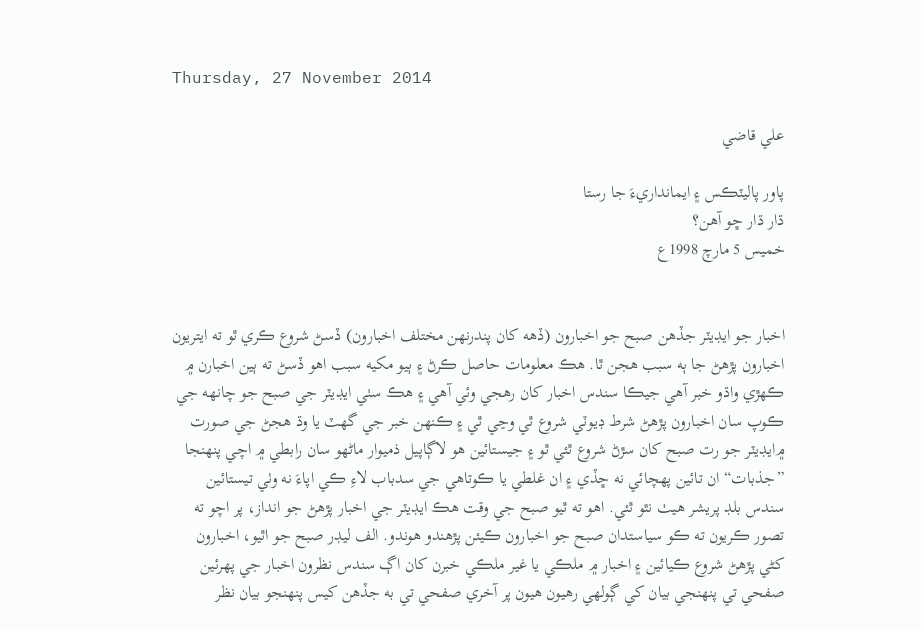Thursday, 27 November 2014

علي قاضي

پاور پاليٽڪس ۽ ايمانداريءَ جا رستا
ڌار ڌار ڇو آهن؟
خميس 5 مارچ 1998ع


اخبار جو ايڊيٽر جڏهن صبح جو اخبارون (ڏهه کان پندرنهن مختلف اخبارون) ڏسڻ شروع ڪري ٿو ته ايتريون اخبارون پڙهڻ جا ٻه سبب هجن ٿا. هڪ معلومات حاصل ڪرڻ ۽ ٻيو مکيه سبب اهو ڏسڻ ته ٻين اخبارن ۾ ڪهڙي واڌو خبر آهي جيڪا سندس اخبار کان رهجي وئي آهي ۽ هڪ سٺي ايڊيٽر جي صبح جو چانهه جي ڪوپ سان اخبارون پڙهڻ شرط ڊيوٽي شروع ٿي وڃي ٿي ۽ ڪنهن خبر جي گهٽ يا وڌ هجڻ جي صورت ۾ايڊيٽر جو رت صبح کان سڙڻ شروع ٿئي ٿو ۽ جيستائين هو لاڳاپيل ذميوار ماڻهو سان رابطي ۾ اچي پنهنجا ”جذبات“ ان تائين پهچائي نه ڇڏي ۽ ان غلطي يا ڪوتاهي جي سدباب لاءِ ڪي اپاءَ نه وٺي تيستائين سندس بلڊ پريشر هيٺ نٿو ٿئي. اهو ته ٿيو صبح جي وقت هڪ ايڊيٽر جي اخبار پڙهڻ جو انداز، پر اچو ته تصور ڪريون ته ڪو سياستدان صبح جو اخبارون ڪيئن پڙهندو هوندو. الف ليڊر صبح جو اٿيو، اخبارون کڻي پڙهڻ شروع ڪيائين ۽ اخبار ۾ ملڪي يا غير ملڪي خبرن کان اڳ سندس نظرون اخبار جي پهرئين صفحي تي پنهنجي بيان کي ڳولهي رهيون هيون پر آخري صفحي تي به جڏهن کيس پنهنجو بيان نظر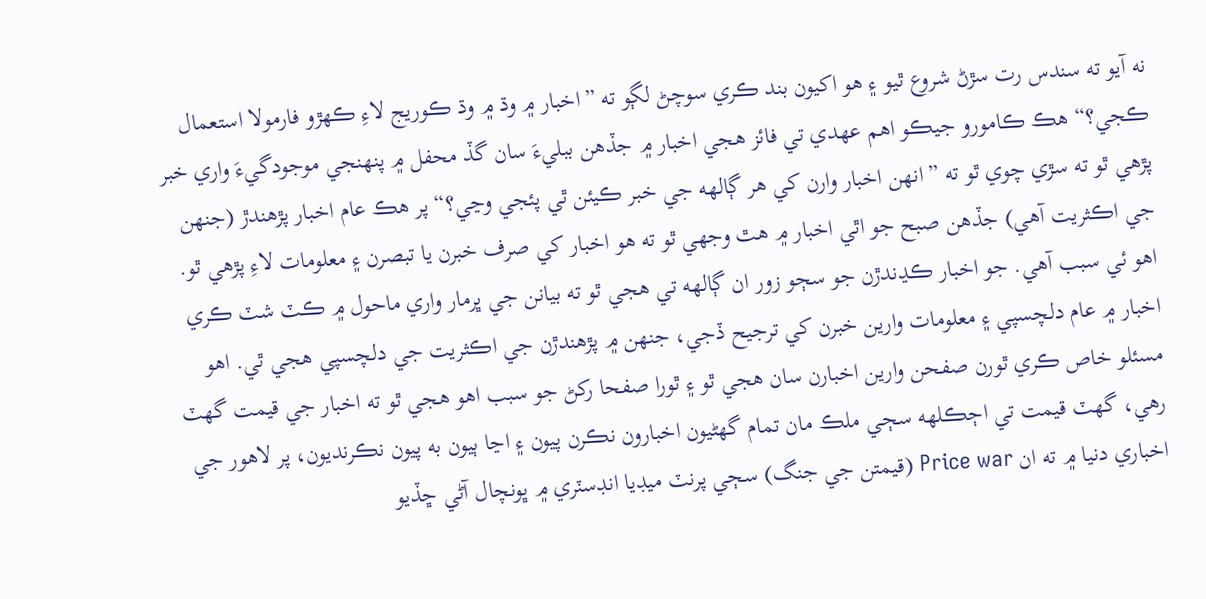نه آيو ته سندس رت سڙڻ شروع ٿيو ۽ هو اکيون بند ڪري سوچڻ لڳو ته ”اخبار ۾ وڌ ۾ وڌ ڪوريج لاءِ ڪهڙو فارمولا استعمال ڪجي؟“ هڪ ڪامورو جيڪو اهم عهدي تي فائز هجي اخبار ۾ جڏهن ببليءَ سان گڏ محفل ۾ پنهنجي موجودگيءَ واري خبر پڙهي ٿو ته سڙي چوي ٿو ته ”انهن اخبار وارن کي هر ڳالهه جي خبر ڪيئن ٿي پئجي وڃي؟“ پر هڪ عام اخبار پڙهندڙ (جنهن جي اڪثريت آهي) جڏهن صبح جو اٿي اخبار ۾ هٿ وجهي ٿو ته هو اخبار کي صرف خبرن يا تبصرن ۽ معلومات لاءِ پڙهي ٿو. اهو ئي سبب آهي. جو اخبار ڪڍندڙن جو سڄو زور ان ڳالهه تي هجي ٿو ته بيانن جي ڀرمار واري ماحول ۾ ڪٽ شٽ ڪري اخبار ۾ عام دلچسپي ۽ معلومات وارين خبرن کي ترجيح ڏجي، جنهن ۾ پڙهندڙن جي اڪثريت جي دلچسپي هجي ٿي. اهو مسئلو خاص ڪري ٿورن صفحن وارين اخبارن سان هجي ٿو ۽ ٿورا صفحا رکڻ جو سبب اهو هجي ٿو ته اخبار جي قيمت گهٽ رهي، گهٽ قيمت تي اڄڪلهه سڄي ملڪ مان تمام گهڻيون اخبارون نڪرن پيون ۽ اڃا ٻيون به پيون نڪرنديون، پر لاهور جي اخباري دنيا ۾ ته ان Price war (قيمتن جي جنگ) سڄي پرنٽ ميڊيا انڊسٽري ۾ ڀونچال آڻي ڇڏيو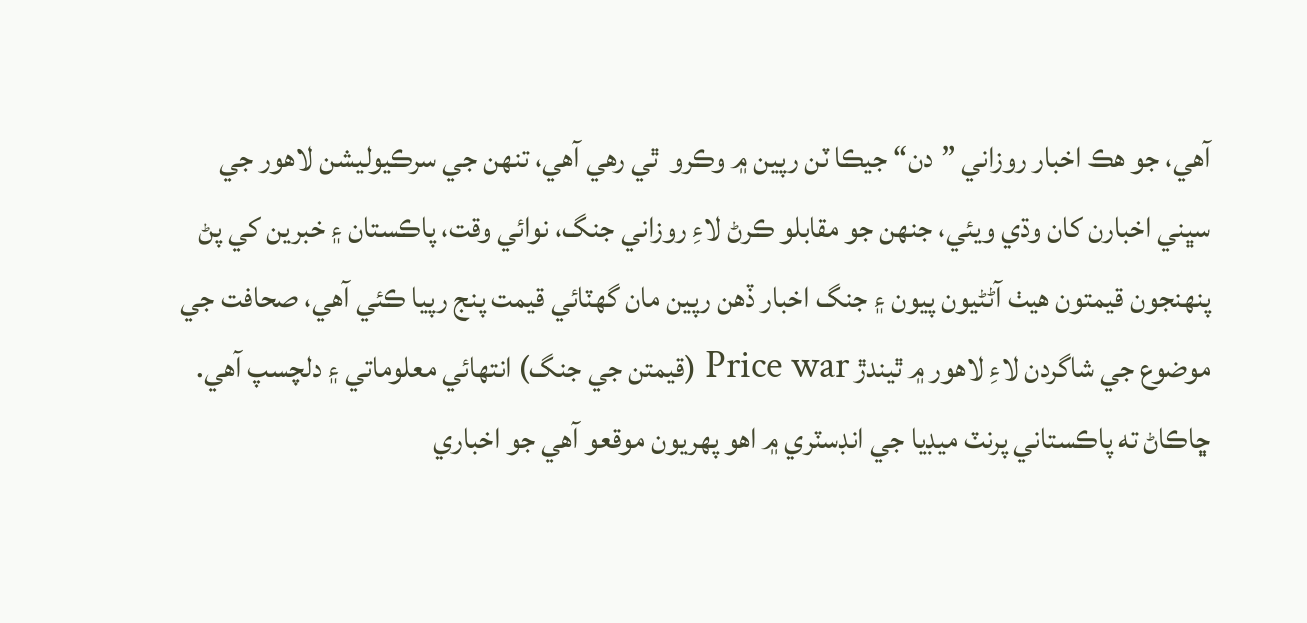آهي، جو هڪ اخبار روزاني ”دن“ جيڪا ٽن رپين ۾ وڪرو  ٿي رهي آهي، تنهن جي سرڪيوليشن لاهور جي سڀني اخبارن کان وڌي ويئي، جنهن جو مقابلو ڪرڻ لاءِ روزاني جنگ، نوائي وقت، پاڪستان ۽ خبرين کي پڻ پنهنجون قيمتون هيٺ آڻڻيون پيون ۽ جنگ اخبار ڏهن رپين مان گهٽائي قيمت پنج رپيا ڪئي آهي، صحافت جي موضوع جي شاگردن لاءِ لاهور ۾ ٿيندڙ Price war (قيمتن جي جنگ) انتهائي معلوماتي ۽ دلچسپ آهي. ڇاڪاڻ ته پاڪستاني پرنٽ ميڊيا جي انڊسٽري ۾ اهو پهريون موقعو آهي جو اخباري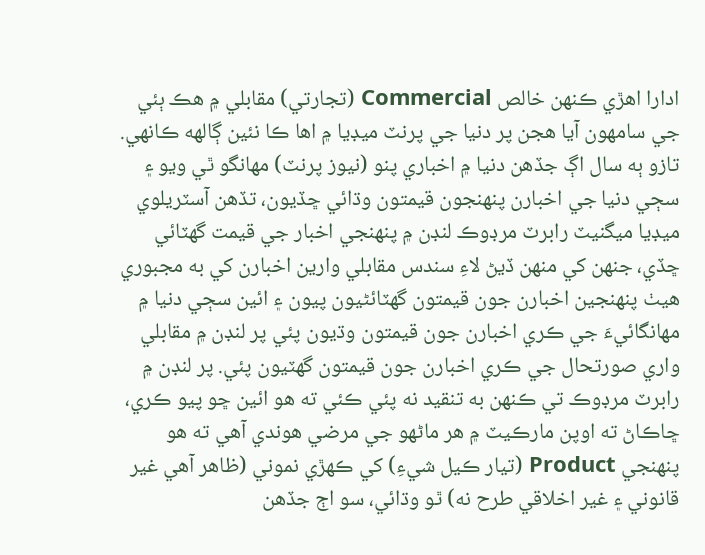ادارا اهڙي ڪنهن خالص Commercial (تجارتي) مقابلي ۾ هڪ ٻئي جي سامهون آيا هجن پر دنيا جي پرنٽ ميڊيا ۾ اها ڪا نئين ڳالهه ڪانهي. تازو ٻه سال اڳ جڏهن دنيا ۾ اخباري پنو (نيوز پرنٽ) مهانگو ٿي ويو ۽ سڄي دنيا جي اخبارن پنهنجون قيمتون وڌائي ڇڏيون، تڏهن آسٽريلوي ميڊيا ميگنيٽ رابرٽ مرڊوڪ لنڊن ۾ پنهنجي اخبار جي قيمت گهٽائي ڇڏي، جنهن کي منهن ڏيڻ لاءِ سندس مقابلي وارين اخبارن کي به مجبوري هيٺ پنهنجين اخبارن جون قيمتون گهٽائڻيون پيون ۽ ائين سڄي دنيا ۾ مهانگائيءَ جي ڪري اخبارن جون قيمتون وڌيون پئي پر لنڊن ۾ مقابلي واري صورتحال جي ڪري اخبارن جون قيمتون گهٽيون پئي. پر لنڊن ۾ رابرٽ مرڊوڪ تي ڪنهن به تنقيد نه پئي ڪئي ته هو ائين ڇو پيو ڪري، ڇاڪاڻ ته اوپن مارڪيٽ ۾ هر ماڻهو جي مرضي هوندي آهي ته هو پنهنجي Product (تيار ڪيل شيءِ) کي ڪهڙي نموني (ظاهر آهي غير قانوني ۽ غير اخلاقي طرح نه) ٿو وڌائي، سو اڄ جڏهن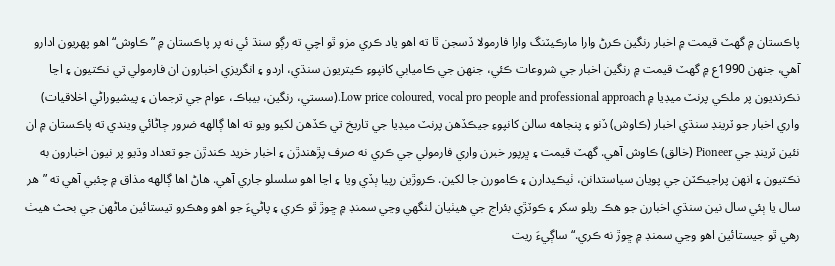پاڪستان ۾ گهٽ قيمت ۾ اخبار رنگين ڪرڻ وارا مارڪيٽنگ وارا فارمولا ڏسجن ٿا ته اهو ياد ڪري مزو ٿو اچي ته رڳو سنڌ ئي نه پر پاڪستان ۾ ”ڪاوش“ اهو پهريون ادارو آهي، جنهن 1990ع ۾ گهٽ قيمت ۾ رنگين اخبار جي شروعات ڪئي، جنهن جي ڪاميابي کانپوءِ ڪيتريون سنڌي، اردو ۽ انگريزي اخبارون ان فارمولي تي نڪتيون ۽ اڃا نڪرنديون پر ملڪي پرنٽ ميڊيا ۾ Low price coloured, vocal pro people and professional approach.(سستي، رنگين، بيباڪ، عوام جي ترجمان ۽ پيشيوراڻي اخلاقيات) واري اخبار جو ٽرينڊ سنڌي اخبار (ڪاوش) ڏنو ۽ پنجاهه سالن کانپوءِ جيڪڏهن پرنٽ ميڊيا جي تاريخ تي ڪڏهن لکيو ويو ته اها ڳالهه ضرور ڄاڻائي ويندي ته پاڪستان ۾ ان نئين ٽرينڊ جي Pioneer (خالق) ڪاوش آهي. گهٽ قيمت ۽ ڀرپور خبرن واري فارمولي جي ڪري نه صرف پڙهندڙن ۽ اخبار خريد ڪندڙن جو تعداد وڌيو پر نيون اخبارون به نڪتيون ۽ انهن پراجيڪٽن جي پويان سياستدانن، ٺيڪيدارن ۽ ڪامورن جا لکين. ڪروڙين رپيا ٻڏي ويا ۽ اڃا اهو سلسلو جاري آهي. هاڻ اها ڳالهه مذاق ۾ چئبي آهي ته ”هر سال يا ٻئي سال نين سنڌي اخبارن جو هڪ ريلو سکر ۽ ڪوٽڙي بئراج جي هيٺيان لنگهي وڃي سمنڊ ۾ ڇوڙ ٿو ڪري ۽ پاڻيءَ جو اهو وهڪرو تيستائين ماڻهن جي بحث هيٺ رهي ٿو جيستائين اهو وڃي سمنڊ ۾ ڇوڙ نه ڪري.“ ساڳيءَ ريت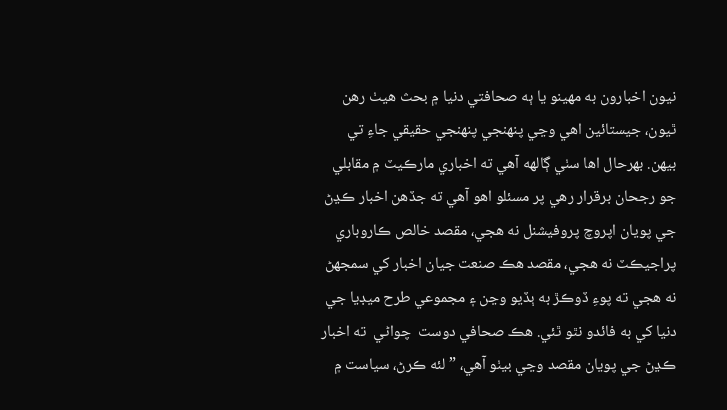نيون اخبارون به مهينو يا ٻه صحافتي دنيا ۾ بحث هيٺ رهن ٿيون، جيستائين اهي وڃي پنهنجي پنهنجي حقيقي جاءِ تي بيهن. بهرحال اها سٺي ڳالهه آهي ته اخباري مارڪيٽ ۾ مقابلي جو رجحان برقرار رهي پر مسئلو اهو آهي ته جڏهن اخبار ڪڍڻ جي پويان اپروچ پروفيشنل نه هجي، مقصد خالص ڪاروباري پراجيڪٽ نه هجي، مقصد هڪ صنعت جيان اخبار کي سمجهڻ نه هجي ته پوءِ ڏوڪڙ به ٻڏيو وڃن ۽ مجموعي طرح ميڊيا جي دنيا کي به فائدو نٿو ٿئي. هڪ صحافي دوست  چواڻي  ته اخبار ڪڍڻ جي پويان مقصد وڃي بيٺو آهي، ”لئه ڪرڻ، سياست ۾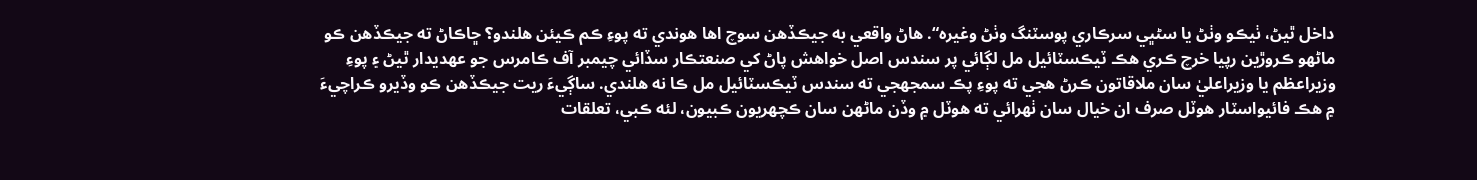داخل ٿيڻ، ٺيڪو وٺڻ يا سڻڀي سرڪاري پوسٽنگ وٺڻ وغيره“. هاڻ واقعي به جيڪڏهن سوچ اها هوندي ته پوءِ ڪم ڪيئن هلندو؟ ڇاڪاڻ ته جيڪڏهن ڪو ماڻهو ڪروڙين رپيا خرچ ڪري هڪ ٽيڪسٽائيل مل لڳائي پر سندس اصل خواهش پاڻ کي صنعتڪار سڏائي چيمبر آف ڪامرس جو عهديدار ٿيڻ ۽ پوءِ وزيراعظم يا وزيراعليٰ سان ملاقاتون ڪرڻ هجي ته پوءِ پڪ سمجهجي ته سندس ٽيڪسٽائيل مل ڪا نه هلندي. ساڳيءَ ريت جيڪڏهن ڪو وڏيرو ڪراچيءَ ۾ هڪ فائيواسٽار هوٽل صرف ان خيال سان ٺهرائي ته هوٽل ۾ وڏن ماڻهن سان ڪچهريون ڪبيون، لئه ڪبي، تعلقات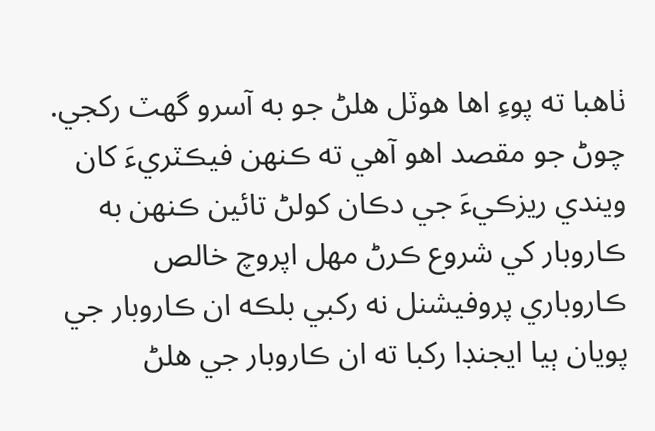ٺاهبا ته پوءِ اها هوٽل هلڻ جو به آسرو گهٽ رکجي. چوڻ جو مقصد اهو آهي ته ڪنهن فيڪٽريءَ کان ويندي ريزڪيءَ جي دڪان کولڻ تائين ڪنهن به ڪاروبار کي شروع ڪرڻ مهل اپروچ خالص ڪاروباري پروفيشنل نه رکبي بلڪه ان ڪاروبار جي پويان ٻيا ايجنڊا رکبا ته ان ڪاروبار جي هلڻ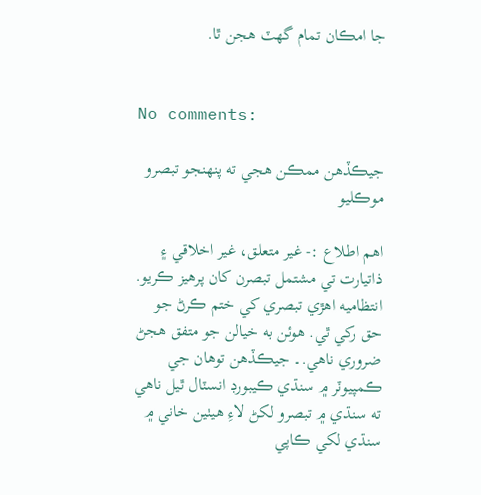جا امڪان تمام گهٽ هجن ٿا.


No comments:

جيڪڏهن ممڪن هجي ته پنهنجو تبصرو موڪليو

اهم اطلاع :- غير متعلق، غير اخلاقي ۽ ذاتيارت تي مشتمل تبصرن کان پرهيز ڪريو. انتظاميه اهڙي تبصري کي ختم ڪرڻ جو حق رکي ٿي. هوئن به خيالن جو متفق هجڻ ضروري ناهي.۔ جيڪڏهن توهان جي ڪمپيوٽر ۾ سنڌي ڪيبورڊ انسٽال ٿيل ناهي ته سنڌي ۾ تبصرو لکڻ لاءِ هيٺين خاني ۾ سنڌي لکي ڪاپي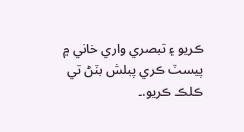ڪريو ۽ تبصري واري خاني ۾ پيسٽ ڪري پبلش بٽڻ تي ڪلڪ ڪريو.۔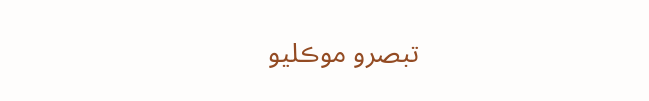تبصرو موڪليو